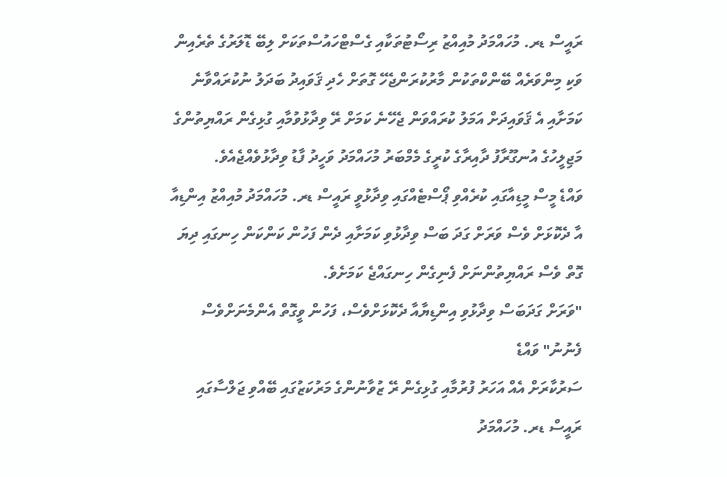ރައީސް ޑރ. މުހައްމަދު މުއިއްޒު ރިސޯޓުތަކާއި ގެސްޓްހައުސްތަކަށް ލިބޭ ޑޮލަރުގެ ތެރެއިން ވަކި މިންވަރެއް ބޭންކްތަކުން މާރުކުރަންޖެހޭ ގޮތަށް ހެދި ޤަވައިދު ބަދަލު ނުކުރައްވާނެ ކަމަށާއި އެ ޤަވައިދަށް އަމަލު ކުރައްވަން ޖެހޭނެ ކަމަށް ރޭ ވިދާޅުވުމާއި ގުޅިގެން ރައްޔިތުންގެ މަޖިލީހުގެ އުނގޫރާފު ދާއިރާގެ ކުރީގެ މެމްބަރު މުހައްމަދު ވަހީދު ފާޑު ވިދާޅުވެއްޖެއެވެ.
ވައްޑެ މީސް މީޑިއާގައި ކުރެއްވި ޕޯސްޓެއްގައި ވިދާޅުވީ ރައީސް ޑރ. މުހައްމަދު މުއިއްޒު އިންޑިއާ އާ ދެކޮޅަށް ވެސް ވަރަށް ގަދަ ބަސް ވިދާޅުވި ކަމަށާއި ދެން ފަހުން ކަންކަން ހިނގައި ދިޔަ ގޮތް ވެސް ރައްޔިތުންނަށް ފެނިގެން ހިނގައްޖެ ކަމަށެވެ.
"ވަރަށް ގަދަބަސް ވިދާޅުވި އިންޑިޔާއާ ދެކޮޅަށްވެސް، ފަހުން ވީގޮތް އެންމެނަށްވެސް ފެނުނު" ވައްޑެ
ސަރުކާރަށް އެއް އަހަރު ފުރުމާއި ގުޅިގެން ރޭ ޒުވާނުންގެ މަރުކަޒުގައި ބޭއްވި ޖަލްސާގައި ރައީސް ޑރ. މުހައްމަދު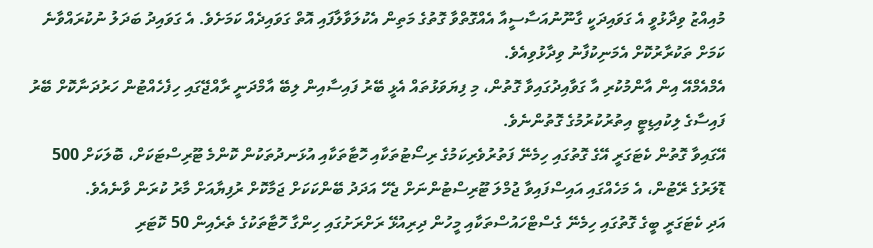މުއިއްޒު ވިދާޅުވީ އެ ގަވައިދަކީ ގާނޫނުއަސާސީއާ އެއްގޮތްވާ ގޮތުގެ މަތިން އެކުލަވާލާފައި އޮތް ގަވައިދެއް ކަމަށެވެ. އެ ގަވައިދު ބަދަލު ނުކުރައްވާނެ ކަމަށް ތަކުރާރުކޮށް އެމަނިކުފާނު ވިދާޅުވިއެވެ.
އެމްއެމްއޭ އިން އާންމުކުރި އާ ގަވާއިދުގައިވާ ގޮތުން، މި ފިޔަވަޅުތައް އެޅީ ބޭރު ފައިސާއިން ލިބޭ އާމްދަނީ ރާއްޖޭގައި ހިފެހެއްޓުން ހަރުދަނާކޮށް ބޭރު ފައިސާގެ ލިކުއިޑިޓީ އިތުރުކުރުމުގެ ގޮތުންނެވެ.
އޭގައިވާ ގޮތުން ކެޓަގަރީ އޭގެ ގޮތުގައި ހިމެނޭ ފަތުރުވެރިކަމުގެ ރިސޯޓުތަކާއި ހޮޓާތަކާއި އުޅަނދުތަކުން ކޮންމެ ޓޫރިސްޓަކަށް، ބޮލަކަށް 500 ޑޮލަރުގެ ރޭޓުން، އެ މަހެއްގައި އައިސްފައިވާ ޖުމްލަ ޓޫރިސްޓުންނަށް ޖެހޭ އަދަދު ބޭންކަކަށް ޖަމާކޮށް ރުފިޔާއަށް މާރު ކުރަން ވާނެއެވެ.
އަދި ކެޓަގަރީ ބީގެ ގޮތުގައި ހިމެނޭ ގެސްޓްހައުސްތަކާއި މީހުން ދިރިއުޅޭ ރަށްރަށުގައި ހިންގާ ހޮޓާތަކުގެ ތެރެއިން 50 ކޮޓަރި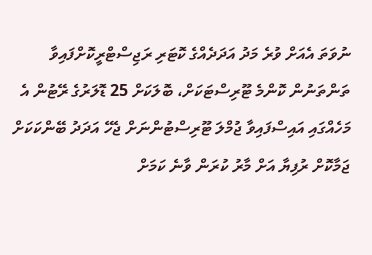ނުވަތަ އެއަށް ވުރެ މަދު އަދަދެއްގެ ކޮޓަރި ރަޖިސްޓްރީކޮށްފައިވާ ތަންތަނުން ކޮންމެ ޓޫރިސްޓަކަށް، ބޮލަކަށް 25 ޑޮލަރުގެ ރޭޓުން އެ މަހެއްގައި އައިސްފައިވާ ޖުމްލަ ޓޫރިސްޓުންނަށް ޖެހޭ އަދަދު ބޭންކަކަށް ޖަމާކޮށް ރުފިޔާ އަށް މާރު ކުރަން ވާނެ ކަމަށް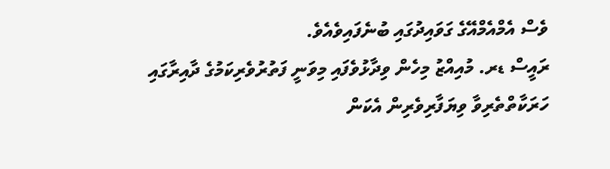ވެސް އެމްއެމްއޭގެ ގަވައިދުގައި ބުނެފައިވެއެވެ.
ރައީސް ޑރ. މުއިއްޒު މިހެން ވިދާޅުވެފައި މިވަނީ ފަތުރުވެރިކަމުގެ ދާއިރާގައި ހަރަކާތްތެރިވާ ވިޔަފާރިވެރިން އެކަން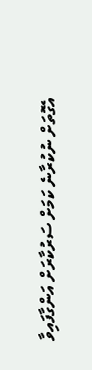އެގޮތަށް ނުކުރާނެ ކަމަށް ސަރުކާރަށް އަންގާފައިވާ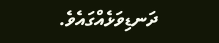ދަނޑިވަޅެއްގައެވެ.